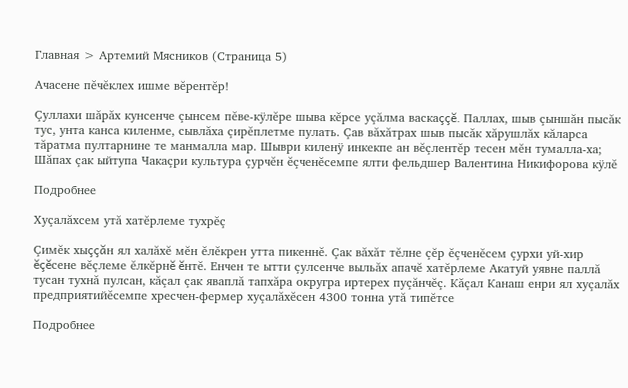Главная > Артемий Мясников (Страница 5)

Ачасене пĕчĕклех ишме вĕрентĕр!

Çуллахи шăрăх кунсенче çынсем пĕве-кÿлĕре шыва кĕрсе уçăлма васкаççĕ. Паллах, шыв çыншăн пысăк тус, унта канса киленме, сывлăха çирĕплетме пулать. Çав вăхăтрах шыв пысăк хăрушлăх кăларса тăратма пултарнине те манмалла мар. Шыври киленÿ инкекпе ан вĕçлентĕр тесен мĕн тумалла-ха; Шăпах çак ыйтупа Чакаçри культура çурчĕн ĕçченĕсемпе ялти фельдшер Валентина Никифорова кÿлĕ

Подробнее

Хуçалăхсем утă хатĕрлеме тухрĕç

Çимĕк хыççăн ял халăхĕ мĕн ĕлĕкрен утта пикеннĕ. Çак вăхăт тĕлне çĕр ĕçченĕсем çурхи уй-хир ĕçĕсене вĕçлеме ĕлкĕрнĕ ĕнтĕ. Енчен те ытти çулсенче выльăх апачĕ хатĕрлеме Акатуй уявне паллă тусан тухнă пулсан, кăçал çак яваплă тапхăра округра иртерех пуçăнчĕç. Кăçал Канаш енри ял хуçалăх предприятийĕсемпе хресчен-фермер хуçалăхĕсен 4300 тонна утă типĕтсе

Подробнее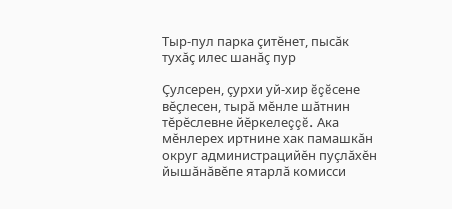Тыр-пул парка çитĕнет, пысăк тухăç илес шанăç пур

Çулсерен, çурхи уй-хир ĕçĕсене вĕçлесен, тырă мĕнле шăтнин тĕрĕслевне йĕркелеççĕ. Ака мĕнлерех иртнине хак памашкăн округ администрацийĕн пуçлăхĕн йышăнăвĕпе ятарлă комисси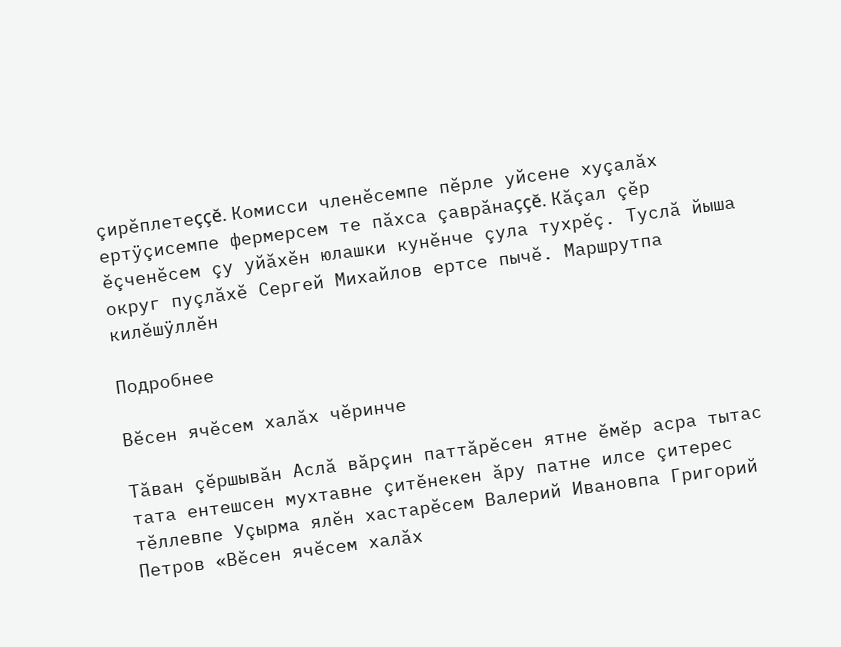çирĕплетеççĕ. Комисси членĕсемпе пĕрле уйсене хуçалăх ертÿçисемпе фермерсем те пăхса çаврăнаççĕ. Кăçал çĕр ĕçченĕсем çу уйăхĕн юлашки кунĕнче çула тухрĕç. Туслă йыша округ пуçлăхĕ Сергей Михайлов ертсе пычĕ. Маршрутпа килĕшÿллĕн

Подробнее

Вĕсен ячĕсем халăх чĕринче

Тăван çĕршывăн Аслă вăрçин паттăрĕсен ятне ĕмĕр асра тытас тата ентешсен мухтавне çитĕнекен ăру патне илсе çитерес тĕллевпе Уçырма ялĕн хастарĕсем Валерий Ивановпа Григорий Петров «Вĕсен ячĕсем халăх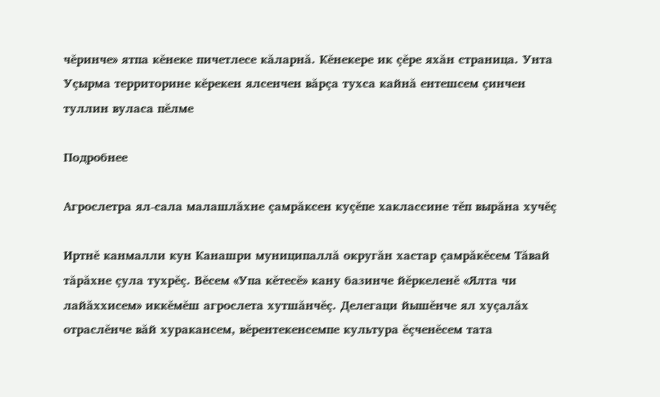чĕринче» ятпа кĕнеке пичетлесе кăларнă. Кĕнекере ик çĕре яхăн страница. Унта Уçырма территорине кĕрекен ялсенчен вăрçа тухса кайнă ентешсем çинчен туллин вуласа пĕлме

Подробнее

Агрослетра ял-сала малашлăхне çамрăксен куçĕпе хаклассине тĕп вырăна хучĕç

Иртнĕ канмалли кун Канашри муниципаллă округăн хастар çамрăкĕсем Тăвай тăрăхне çула тухрĕç. Вĕсем «Упа кĕтесĕ» кану базинче йĕркеленĕ «Ялта чи лайăххисем» иккĕмĕш агрослета хутшăнчĕç. Делегаци йышĕнче ял хуçалăх отраслĕнче вăй хуракансем, вĕрентекенсемпе культура ĕçченĕсем тата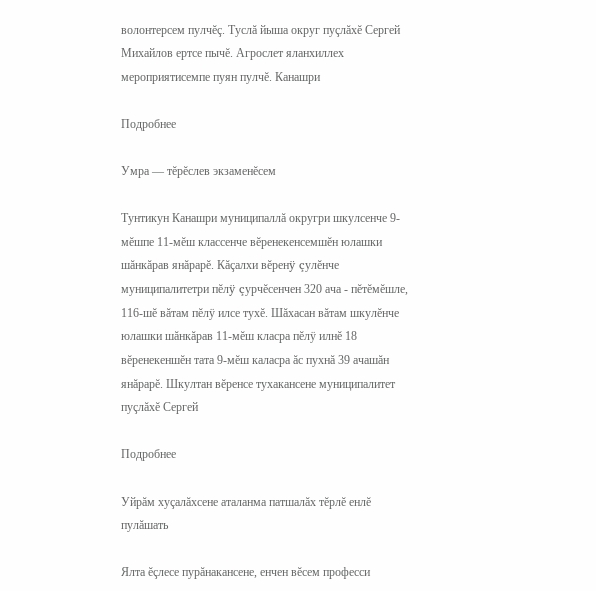волонтерсем пулчĕç. Туслă йыша округ пуçлăхĕ Сергей Михайлов ертсе пычĕ. Агрослет яланхиллех мероприятисемпе пуян пулчĕ. Канашри

Подробнее

Умра — тĕрĕслев экзаменĕсем

Тунтикун Канашри муниципаллă округри шкулсенче 9-мĕшпе 11-мĕш классенче вĕренекенсемшĕн юлашки шăнкăрав янăрарĕ. Кăçалхи вĕренÿ çулĕнче муниципалитетри пĕлÿ çурчĕсенчен 320 ача - пĕтĕмĕшле, 116-шĕ вăтам пĕлÿ илсе тухĕ. Шăхасан вăтам шкулĕнче юлашки шăнкăрав 11-мĕш класра пĕлÿ илнĕ 18 вĕренекеншĕн тата 9-мĕш каласра ăс пухнă 39 ачашăн янăрарĕ. Шкултан вĕренсе тухакансене муниципалитет пуçлăхĕ Сергей

Подробнее

Уйрăм хуçалăхсене аталанма патшалăх тĕрлĕ енлĕ пулăшать

Ялта ĕçлесе пурăнакансене, енчен вĕсем професси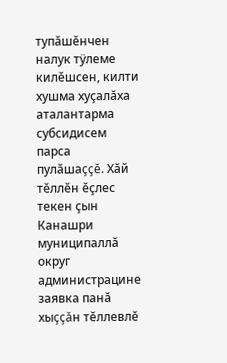тупăшĕнчен налук тÿлеме килĕшсен, килти хушма хуçалăха аталантарма субсидисем парса пулăшаççĕ. Хăй тĕллĕн ĕçлес текен çын Канашри муниципаллă округ администрацине заявка панă хыççăн тĕллевлĕ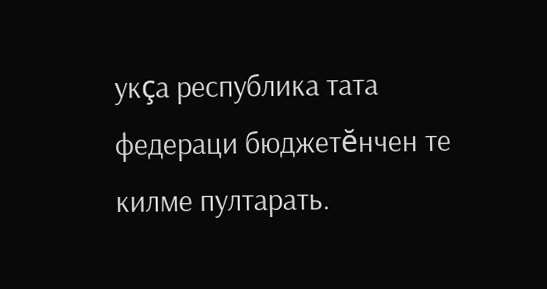укçа республика тата федераци бюджетĕнчен те килме пултарать.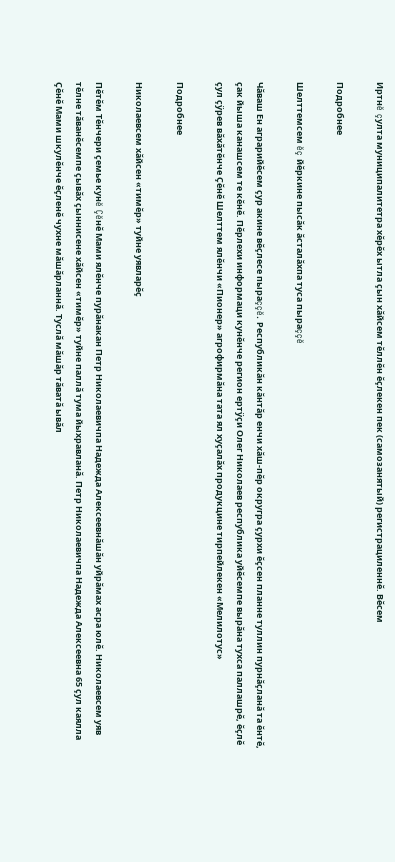Иртнĕ çулта муниципалитетра хĕрĕх ытла çын хăйсем тĕллĕн ĕçлекен пек (самозанятый) регистрациленнĕ. Вĕсем

Подробнее

Шелттемсем ĕç йĕркине пысăк ăсталăхпа туса пыраççĕ

Чăваш Ен аграрийĕсем çур акине вĕçлесе пыраççĕ. Республикăн кăнтăр енчи хăш-пĕр округра çурхи ĕçсен планне туллин пурнăçланă та ĕнтĕ, çак йыша канашсем те кĕнĕ. Пĕрлехи информаци кунĕнче регион ертÿçи Олег Николаев республика уйĕсемпе вырăна тухса паллашрĕ, ĕçлĕ çул çÿрев вăхăтĕнче Çĕнĕ Шелттем ялĕнчи «Пионер» агрофирмăна тата ял хуçалăх продукцине тирпейлекен «Мелилотус»

Подробнее

Николаевсем хăйсен «тимĕр» туйне уявларĕç

Пĕтĕм Тĕнчери çемье кунĕ Çĕнĕ Мами ялĕнче пурăнакан Петр Николаевичпа Надежда Алексеевнăшăн уйрăмах асра юлĕ. Николаевсем уяв тĕлне тăванĕсемпе çывăх çыннисене хăйсен «тимĕр» туйне паллă тума йыхравланă. Петр Николаевичпа Надежда Алексеевна 65 çул каялла Çĕнĕ Мами шкулĕнче ĕçленĕ чухне мăшăрланнă. Туслă мăшăр тăватă ывăл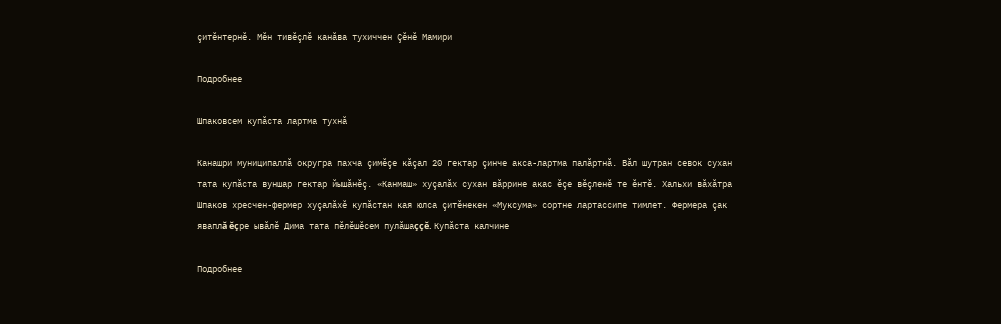çитĕнтернĕ. Мĕн тивĕçлĕ канăва тухиччен Çĕнĕ Мамири

Подробнее

Шпаковсем купăста лартма тухнă

Канашри муниципаллă округра пахча çимĕçе кăçал 20 гектар çинче акса-лартма палăртнă. Вăл шутран севок сухан тата купăста вуншар гектар йышăнĕç. «Канмаш» хуçалăх сухан вăррине акас ĕçе вĕçленĕ те ĕнтĕ. Хальхи вăхăтра Шпаков хресчен-фермер хуçалăхĕ купăстан кая юлса çитĕнекен «Муксума» сортне лартассипе тимлет. Фермера çак яваплă ĕçре ывăлĕ Дима тата пĕлĕшĕсем пулăшаççĕ. Купăста калчине

Подробнее